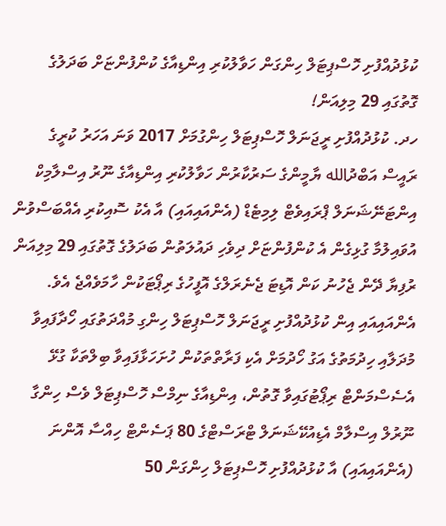ކުޅުދުއްފުށި ހޮސްޕިޓަލް ހިންގަން ހަވާލުކުރި އިންޑިއާގެ ކުންފުންޏަށް ބަދަލުގެ ގޮތުގައި 29 މިލިއަން!
ހދ. ކުޅުދުއްފުށި ރީޖަނަލް ހޮސްޕިޓަލް ހިންގުމަށް 2017 ވަނަ އަހަރު ކުރީގެ ރައީސް އަބްދުالله ޔާމީންގެ ސަރުކާރުން ހަވާލުކުރި އިންޑިއާގެ ނޫރު އިސްލާމިކް އިންޓަނޭޝަނަލް ޕްރައިވެޓް ލިމިޓެޑް (އެންއައިއައި) އާ އެކު ސޮއިކުރި އެއްބަސްވުން އުވައިލުމާ ގުޅިގެން އެ ކުންފުންޏަށް ދިވެހި ދައުލަތުން ބަދަލުގެ ގޮތުގައި 29 މިލިއަން ރުފިޔާ ދޭން ޖެހުނު ކަން އޮޑިޓަ ޖެނެރަލްގެ އޮފީހުގެ ރިޕޯޓަކުން ހާމަވެއްޖެ އެވެ.
އެންއައިއައި އިން ކުޅުދުއްފުށި ރީޖަނަލް ހޮސްޕިޓަލް ހިންގި މުއްދަތުގައި ހޯދާފައިވާ މުދަލާއި ހިދުމަތުގެ އަގު ހޯދުމަށް އެކި ފަރާތްތަކުން ހުށަހަޅާފައިވާ ބިލްތަކާ ގުޅޭ އެސެސްމަންޓް ރިޕޯޓުގައިވާ ގޮތުން، އިންޑިއާގެ ނިމްސް ހޮސްޕިޓަލް ވެސް ހިންގާ ނޫރުލް އިސްލާމް އެޑިއުކޭޝަނަލް ޓްރަސްޓްގެ 80 ޕަސެންޓް ހިއްސާ އޮންނަ (އެންއައިއައި) އާ ކުޅުދުއްފުށި ހޮސްޕިޓަލް ހިންގަން 50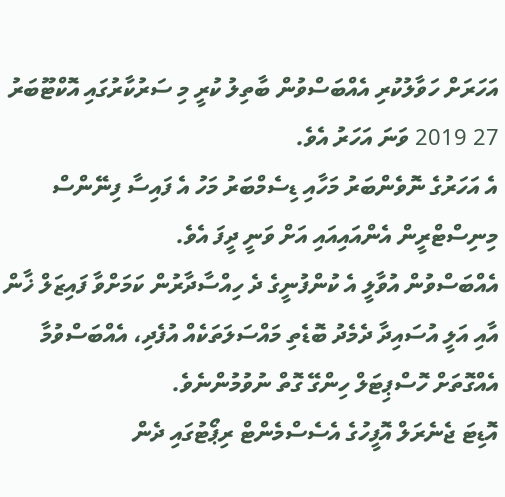އަހަރަށް ހަވާލުކުރި އެއްބަސްވުން ބާތިލު ކުރީ މި ސަރުކާރުގައި އޮކްޓޫބަރު 27 2019 ވަނަ އަހަރު އެވެ.
އެ އަހަރުގެ ނޮވެންބަރު މަހާއި ޑިސެމްބަރު މަހު އެ ފައިސާ ފިނޭންސް މިނިސްޓްރީން އެންއައިއައި އަށް ވަނީ ދީފަ އެވެ.
އެއްބަސްވުން އުވާލީ އެ ކުންފުނީގެ ދެ ހިއްސާދާރުން ކަމަށްވާ ފައިޒަލް ޚާން އާއި އަލީ އުސައިދާ ދެމެދު ބޮޑެތި މައްސަލަތަކެއް އުފެދި، އެއްބަސްވުމާ އެއްގޮތަށް ހޮސްޕިޓަލް ހިންގޭ ގޮތް ނުވުމުންނެވެ.
އޮޑިޓަ ޖެނެރަލް އޮފީހުގެ އެސެސްމެންޓް ރިޕޯޓުގައި ދެން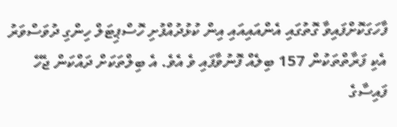ފާހަގަކޮށްފައިވާ ގޮތުގައި އެންއައިއައި އިން ކުޅުދުއްފުށި ހޮސްޕިޓަލް ހިންގި ދުވަސްވަރު އެކި ފަރާތްތަކުން 157 ބިލެއް ފޮނުވާފައި ވެ އެވެ. އެ ބިލްތަކަށް ދައްކަން ޖެހޭ ފައިސާގެ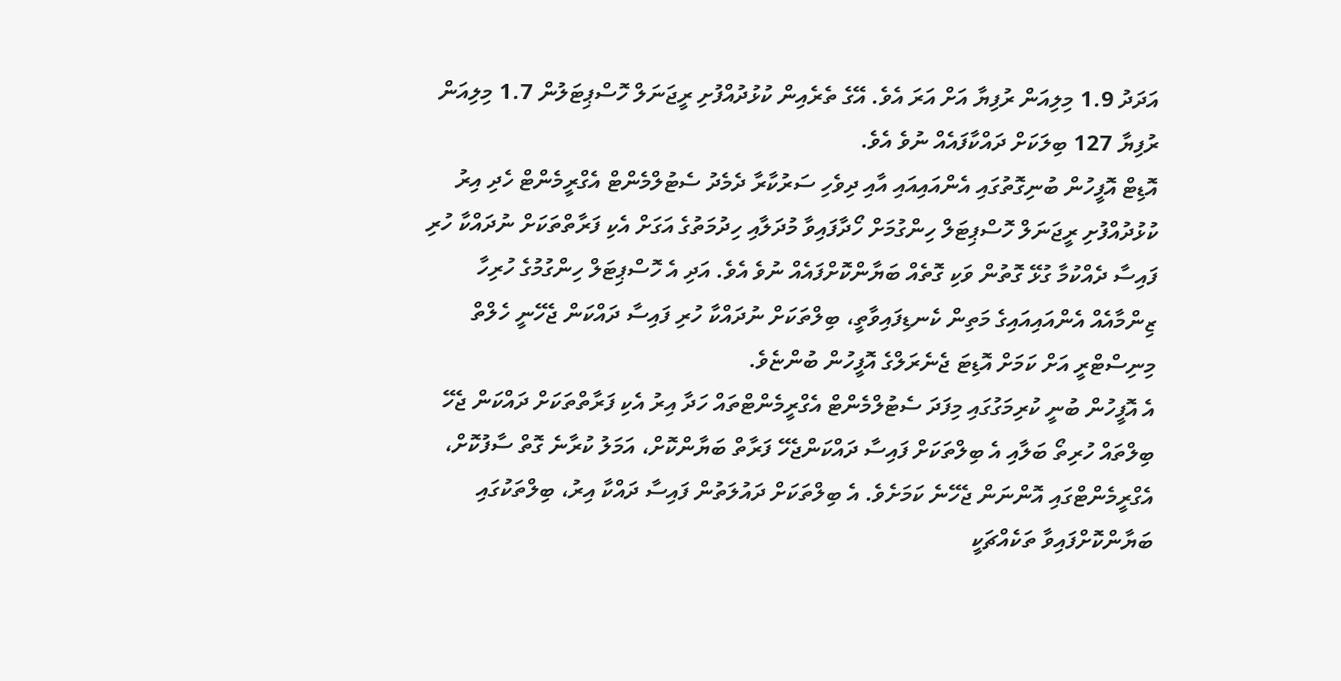އަދަދު 1.9 މިލިއަން ރުފިޔާ އަށް އަރަ އެވެ. އޭގެ ތެރެއިން ކުޅުދުއްފުށި ރީޖަނަލް ހޮސްޕިޓަލުން 1.7 މިލިއަން ރުފިޔާ 127 ބިލަކަށް ދައްކާފައެއް ނުވެ އެވެ.
އޮޑިޓް އޮފީހުން ބުނިގޮތުގައި އެންއައިއައި އާއި ދިވެހި ސަރުކާރާ ދެމެދު ސެޓުލްމެންޓް އެގްރީމެންޓް ހެދި އިރު ކުޅުދުއްފުށި ރީޖަނަލް ހޮސްޕިޓަލް ހިންގުމަށް ހޯދާފައިވާ މުދަލާއި ހިދުމަތުގެ އަގަށް އެކި ފަރާތްތަކަށް ނުދައްކާ ހުރި ފައިސާ ދެއްކުމާ ގުޅޭ ގޮތުން ވަކި ގޮތެއް ބަޔާންކޮށްފައެއް ނުވެ އެވެ. އަދި އެ ހޮސްޕިޓަލް ހިންގުމުގެ ހުރިހާ ޒިންމާއެއް އެންއައިއައިގެ މަތިން ކެނޑިފައިވާތީ، ބިލްތަކަށް ނުދައްކާ ހުރި ފައިސާ ދައްކަން ޖެހޭނީ ހެލްތް މިނިސްޓްރީ އަށް ކަމަށް އޮޑިޓަ ޖެނެރަލްގެ އޮފީހުން ބުންޏެވެ.
އެ އޮފީހުން ބުނީ ކުރިމަގުގައި މިފަދަ ސެޓުލްމެންޓް އެގްރީމެންޓްތައް ހަދާ އިރު އެކި ފަރާތްތަކަށް ދައްކަން ޖެހޭ ބިލްތައް ހުރިތޯ ބަލާއި އެ ބިލްތަކަށް ފައިސާ ދައްކަންޖެހޭ ފަރާތް ބަޔާންކޮށް، އަމަލު ކުރާނެ ގޮތް ސާފުކޮށް، އެގްރީމެންޓްގައި އޮންނަން ޖެހޭނެ ކަމަށެވެ. އެ ބިލްތަކަށް ދައުލަތުން ފައިސާ ދައްކާ އިރު، ބިލްތަކުގައި ބަޔާންކޮށްފައިވާ ތަކެއްޗަކީ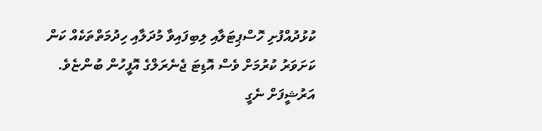ކުޅުދުއްފުށި ހޮސްޕިޓަލާއި ލިބިފައިވާ މުދަލާއި ހިދުމަތްތަކެއް ކަން ކަށަވަރު ކުރުމަށް ވެސް އޮޑިޓަ ޖެނެރަލްގެ އޮފީހުން ބުންޏެވެ.
އަރުޝީފަށް ނެގީ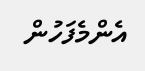އެންމެފަހުން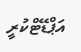އަޕްޑޭޓްކުރީ